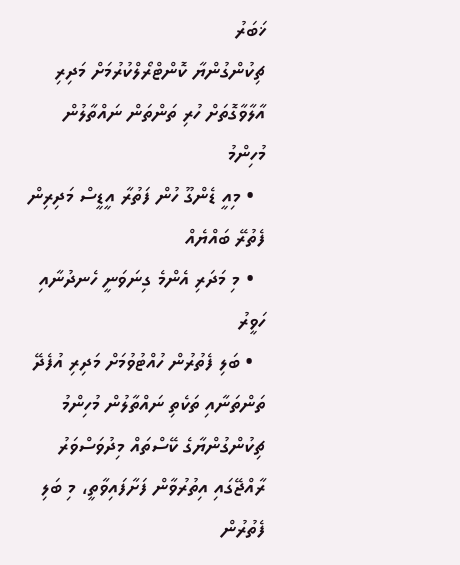ޚަބަރު
ޗިކުންގުންޔާ ކޮންޓްރޯލްކުރުމަށް މަދިރި އާލާވާގޮތަށް ހުރި ތަންތަން ނައްތާލުން މުހިންމު
  • މިއީ ޑެންގޫ ހުން ފަތުރާ އީޑީސް މަދިރިން ފެތުރޭ ބައްޔެއް
  • މި މަދަރި އެންމެ ގިނަވަނީ ހެނދުނާއި ހަވީރު
  • ބަލި ފެތުރުން ހުއްޓުވުމަށް މަދިރި އުފެދޭ ތަންތަނާއި ތަކެތި ނައްތާލުން މުހިންމު
ޗިކުންގުންޔާގެ ކޭސްތައް މިދުވަސްވަރު ރާއްޖޭގައި އިތުރުވާން ފަށާފައިވާތީ، މި ބަލި ފެތުރުން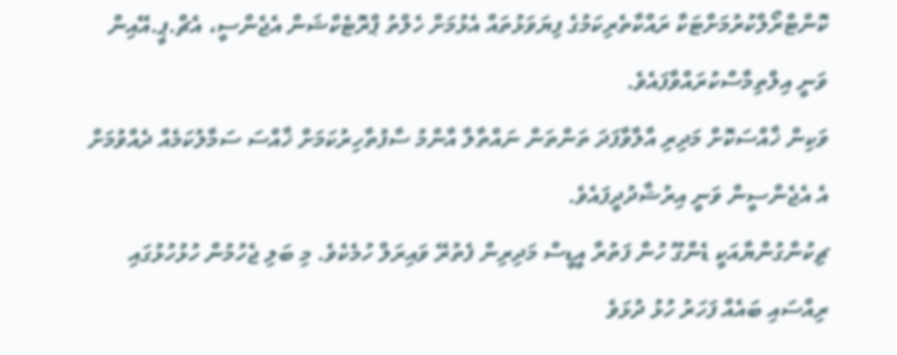ކޮންޓްރޯލްކުރުމަށްޓަކާ ރައްކާތެރިކަމުގެ ފިޔަވަޅުތައް އެޅުމަށް ހެލްތު ޕްރޮޓެކްޝަން އެޖެންސީ، އެޗް.ޕީ.އޭއިން ވަނީ އިލްތިމާސްކުރައްވާފައެވެ.
ވަކިން ޚާއްސަކޮށް މަދިރި އާލާވާފަދަ ތަންތަން ނައްތާލާ އާންމު ސާފުތާހިރުކަމަށް ޚާއްސަ ސަމާލުކަމެއް ދެއްވުމަށް އެ އެޖެންސީން ވަނީ އިރުޝާދުދީފައެވެ.
ޗިކުންގުންޔާއަކީ ޑެންގޫ ހުން ފަތުރާ އީޑީސް މަދިރިން ފެތުރޭ ވައިރަލް ހުމެކެވެ. މި ބަލި ޖެހުމުން ހުޅުހުޅުގައި ރިއްސައި ބައެއް ފަހަރު ހުޅު ދުޅަވެ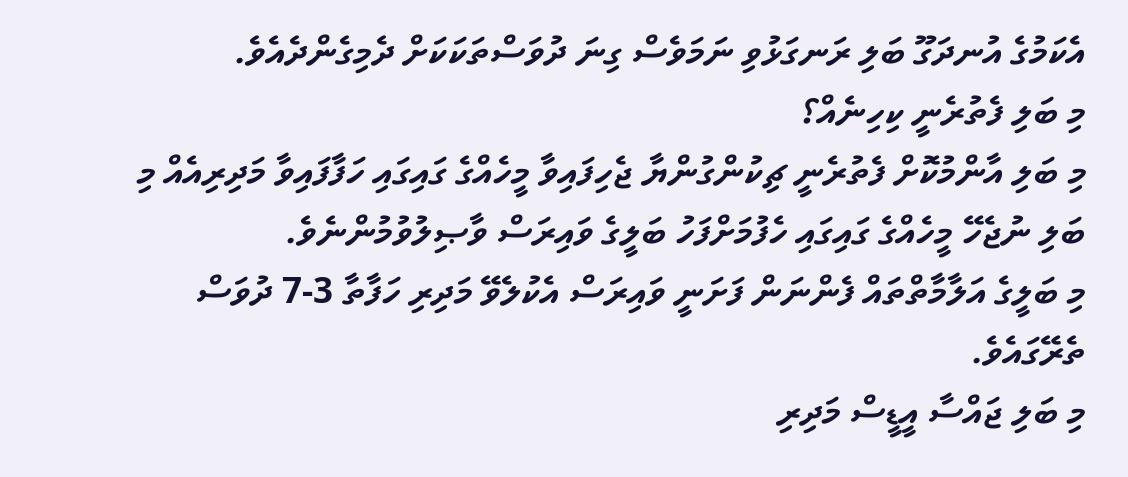އެކަމުގެ އުނދަގޫ ބަލި ރަނގަޅުވި ނަމަވެސް ގިނަ ދުވަސްތަކަކަށް ދެމިގެންދެއެވެ.
މި ބަލި ފެތުރެނީ ކިހިނެއް؟
މި ބަލި އާންމުކޮށް ފެތުރެނީ ޗިކުންގުންޔާ ޖެހިފައިވާ މީހެއްގެ ގައިގައި ހަފާފައިވާ މަދިރިއެއް މި ބަލި ނުޖެހޭ މީހެއްގެ ގައިގައި ހެފުމަށްފަހު ބަލީގެ ވައިރަސް ވާޞިލުވުމުންނެވެ.
މި ބަލީގެ އަލާމާތްތައް ފެންނަން ފަށަނީ ވައިރަސް އެކުލެވޭ މަދިރި ހަފާތާ 3-7 ދުވަސް ތެރޭގައެވެ.
މި ބަލި ޖައްސާ އީޑީސް މަދިރި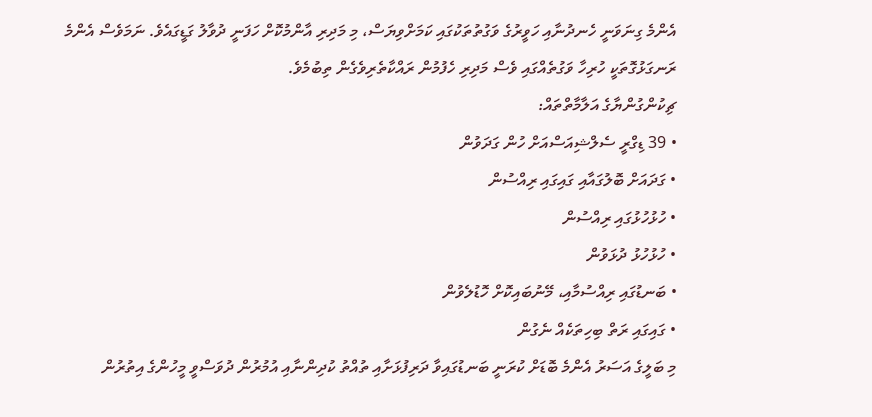އެންމެ ގިނަވަނީ ހެނދުނާއި ހަވީރުގެ ވަގުތުތަކުގައި ކަމަށްވިޔަސް، މި މަދިރި އާންމުކޮށް ހަފަނީ ދުވާލު ގަޑީގައެވެ. ނަމަވެސް އެންމެ ރަނގަޅުގޮތަކީ ހުރިހާ ވަގުތެއްގައި ވެސް މަދިރި ހެފުމުން ރައްކާތެރިވެގެން ތިބުމެވެ.
ޗިކުންގުންޔާގެ އަލާމާތްތައް:
• 39 ޑިގްރީ ސެލްޝިއަސްއަށް ހުން ގަދަވުން
• ގަދައަށް ބޮލުގައާއި ގައިގައި ރިއްސުން
• ހުޅުހުޅުގައި ރިއްސުން
• ހުޅުހުޅު ދުޅަވުން
• ބަނޑުގައި ރިއްސުމާއި، މޭނުބައިކޮށް ހޮޑުލެވުން
• ގައިގައި ރަތް ބިހިތަކެއް ނެގުން
މި ބަލީގެ އަސަރު އެންމެ ބޮޑަށް ކުރަނީ ބަނޑުގައިވާ ދަރިފުޅަށާއި ތުއްތު ކުދިންނާއި އުމުރުން ދުވަސްވީ މީހުންގެ އިތުރުން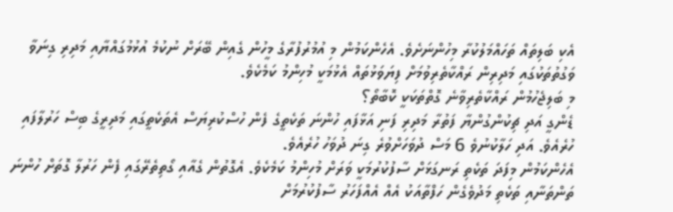އެކި ބަލިތައް ތަހައްމަލުކުރާ މިހުންނަށެވެ. އެހެންކަމުން މި އުމުރުފުރާގެ މީހުން ގެއިން ބޭރަށް ނުކުމެ އުޅުމުގައްޔާއި މަދިރި ގިނަވާ ވަގުތުތަކުގައި މަދިރިން ރައްކާތެރިވުމަށް ފިޔަވަޅުތައް އެޅުމަކީ މުހިންމު ކަމެކެވެ.
މި ބަލިޖެހުމުން ރައްކާތެރިވާނެ ގޮތްތަކަކީ ކޮބާތޯ؟
ޑެންގީ އަދި ޗިކުންގުންޔާ ފަތުރާ މަދިރި ފަނި އަޅާފައި ހުންނަ ތަކެތީގެ ފެން ހުސްކުރިޔަސް އެތަކެތީގައި މަދިރީގެ ބިސް ހަރުލާފައި ހުރެއެވެ. އަދި ހަލާކުނުވެ 6 މަސް ދުވަހަށްވުރެ ގިނަ ދުވަހު ހުރެއެވެ.
އެހެންކަމުން މިފަދަ ތަކެތި ރަނގަޅަށް ސާފުކުރުމަކީ ވަރަށް މުހިންމު ކަމެކެވެ. އެގޮތުން ގެއާއި ގޯތިތެރޭގައި ފެން ހަރުލާ ގޮތަށް ހުންނަ ތަންތަނާއި ތަކެތި މަދުވެގެން ހަފްތާއަކު އެއް އެއްފަހަރު ސާފުކުރުމަށް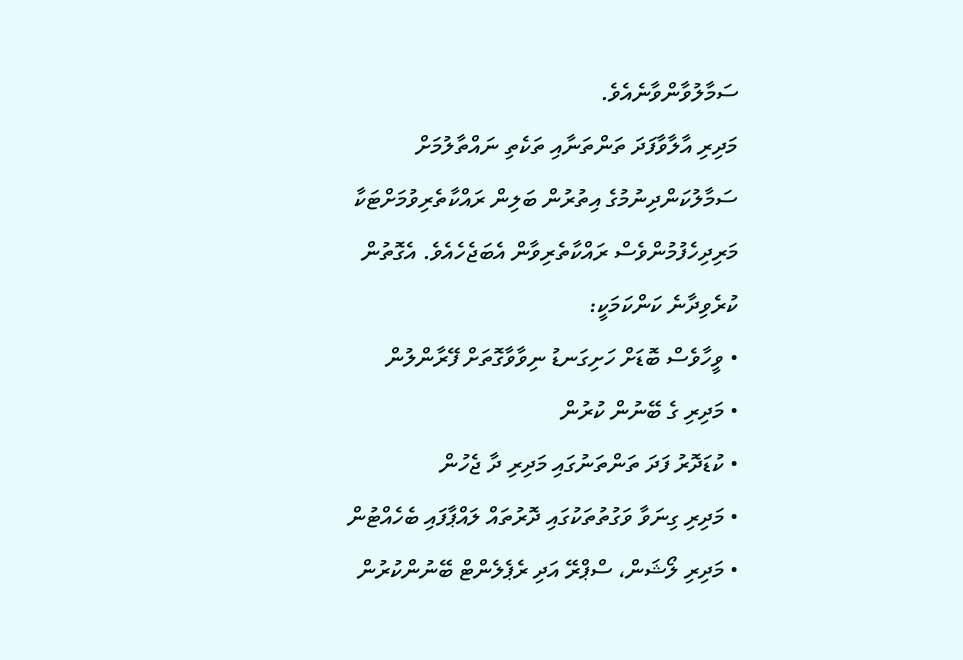ސަމާލުވާންވާނެއެވެ.
މަދިރި އާލާވާފަދަ ތަންތަނާއި ތަކެތި ނައްތާލުމަށް ސަމާލުކަންދިނުމުގެ އިތުރުން ބަލިން ރައްކާތެރިވުމަށްޓަކާ މަރިދިހެފުމުންވެސް ރައްކާތެރިވާން އެބަޖެހެއެވެ. އެގޮތުން ކުރެވިދާނެ ކަންކަމަކީ:
• ވީހާވެސް ބޮޑަށް ހަށިގަނޑު ނިވާވާގޮތަށް ފޭރާންލުން
• މަދިރި ގެ ބޭނުން ކުރުން
• ކުޑަދޮރު ފަދަ ތަންތަނުގައި މަދިރި ދާ ޖެހުން
• މަދިރި ގިނަވާ ވަގުތުތަކުގައި ދޮރުތައް ލައްޕާފައި ބެހެއްޓުން
• މަދިރި ލޯޝަން، ސްޕްރޭ އަދި ރެޕެލެންޓް ބޭނުންކުރުން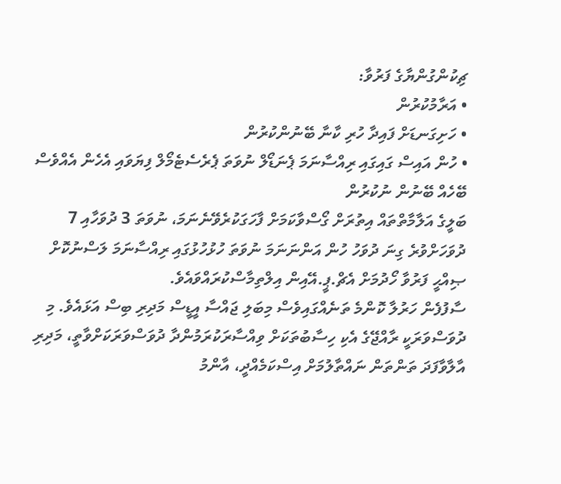ޗިކުންގުންޔާގެ ފަރުވާ:
• އަރާމުކުރުން
• ހަށިގަނޑަށް ފައިދާ ހުރި ކާނާ ބޭނުންކުރުން
• ހުން އައިސް ގައިގައި ރިއްސާނަމަ ޕެނަޑޯލް ނުވަތަ ޕެރެސެޓެމޯލް ފިޔަވައި އެހެން އެއްވެސް ބޭހެއް ބޭނުން ނުކުރުން
ބަލީގެ އަލާމާތްތައް އިތުރަށް ގޯސްވާކަމަށް ފާހަގަކުރެވޭނެނަމަ، ނުވަތަ 3 ދުވަހާއި 7 ދުވަހަށްވުރެ ގިނަ ދުވަހު ހުން އަންނަނަމަ ނުވަތަ ހުޅުހުޅުގައި ރިއްސާނަމަ ލަސްނުކޮށް ޞިއްޙީ ފަރުވާ ހޯދުމަށް އެޗް.ޕީ.އޭއިން އިލްތިމާސްކުރައްވައެވެ.
ސާފުފެން ހަރުލާ ކޮންމެ ތަނެއްގައިވެސް މިބަލި ޖައްސާ އީޑީސް މަދިރި ބިސް އަޅައެވެ. މި ދުވަސްވަރަކީ ރާއްޖޭގެ އެކި ހިސާބުތަކަށް ވިއްސާރަކުރަމުންދާ ދުވަސްވަރަކަށްވާތީ، މަދިރި އާލާވާފަދަ ތަންތަން ނައްތާލުމަށް އިސްކަމެއްދީ، އާންމު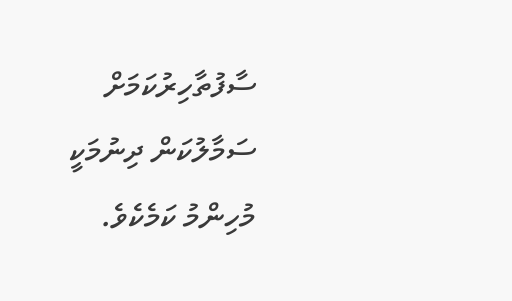ސާފުތާހިރުކަމަށް ސަމާލުކަން ދިނުމަކީ މުހިންމު ކަމެކެވެ.